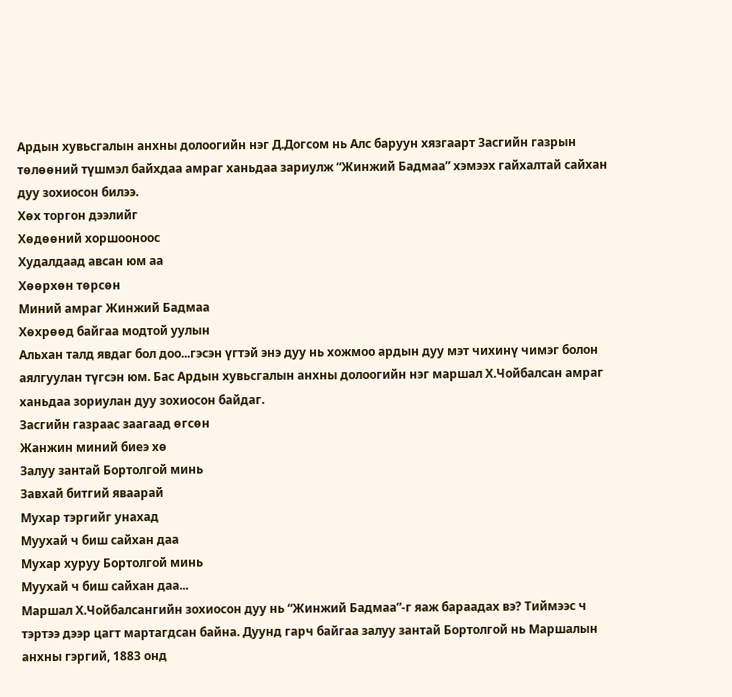Ардын хувьсгалын анхны долоогийн нэг Д.Догсом нь Алс баруун хязгаарт Засгийн газрын төлөөний түшмэл байхдаа амраг ханьдаа зариулж “Жинжий Бадмаа” хэмээх гайхалтай сайхан дуу зохиосон билээ.
Хөх торгон дээлийг
Хөдөөний хоршооноос
Худалдаад авсан юм аа
Хөөрхөн төрсөн
Миний амраг Жинжий Бадмаа
Хөхрөөд байгаа модтой уулын
Альхан талд явдаг бол доо...гэсэн үгтэй энэ дуу нь хожмоо ардын дуу мэт чихинү чимэг болон аялгуулан түгсэн юм. Бас Ардын хувьсгалын анхны долоогийн нэг маршал Х.Чойбалсан амраг ханьдаа зориулан дуу зохиосон байдаг.
Засгийн газраас заагаад өгсөн
Жанжин миний биеэ хө
Залуу зантай Бортолгой минь
Завхай битгий яваарай
Мухар тэргийг унахад
Муухай ч биш сайхан даа
Мухар хуруу Бортолгой минь
Муухай ч биш сайхан даа...
Маршал Х.Чойбалсангийн зохиосон дуу нь “Жинжий Бадмаа”-г яаж бараадах вэ? Тиймээс ч тэртээ дээр цагт мартагдсан байна. Дуунд гарч байгаа залуу зантай Бортолгой нь Маршалын анхны гэргий, 1883 онд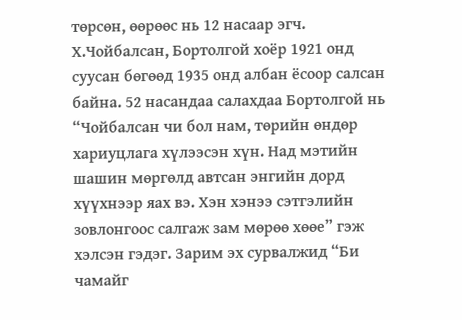төрсөн, өөрөөс нь 12 насаар эгч. Х.Чойбалсан, Бортолгой хоёр 1921 онд суусан бөгөөд 1935 онд албан ёсоор салсан байна. 52 насандаа салахдаа Бортолгой нь “Чойбалсан чи бол нам, төрийн өндөр хариуцлага хүлээсэн хүн. Над мэтийн шашин мөргөлд автсан энгийн дорд хүүхнээр яах вэ. Хэн хэнээ сэтгэлийн зовлонгоос салгаж зам мөрөө хөөе” гэж хэлсэн гэдэг. Зарим эх сурвалжид “Би чамайг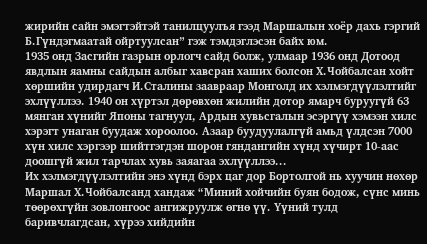жирийн сайн эмэгтэйтэй танилцуулъя гээд Маршалын хоёр дахь гэргий Б.Гүндэгмаатай ойртуулсан” гэж тэмдэглэсэн байх юм.
1935 онд Засгийн газрын орлогч сайд болж, улмаар 1936 онд Дотоод явдлын яамны сайдын албыг хавсран хаших болсон Х.Чойбалсан хойт хөршийн удирдагч И.Сталины заавраар Монголд их хэлмэгдүүлэлтийг эхлүүллээ. 1940 он хүртэл дөрөвхөн жилийн дотор ямарч буруугүй 63 мянган хүнийг Японы тагнуул, Ардын хувьсгалын эсэргүү хэмээн хилс хэрэгт унаган буудаж хороолоо. Азаар буудуулалгүй амьд үлдсэн 7000 хүн хилс хэргээр шийтгэгдэн шорон гяндангийн хүнд хүчирт 10-аас доошгүй жил тарчлах хувь заяагаа эхлүүллээ...
Их хэлмэгдүүлэлтийн энэ хүнд бэрх цаг дор Бортолгой нь хуучин нөхөр Маршал Х.Чойбалсанд хандаж “Миний хойчийн буян бодож, сүнс минь төөрөхгүйн зовлонгоос ангижруулж өгнө үү. Үүний тулд баривчлагдсан, хүрээ хийдийн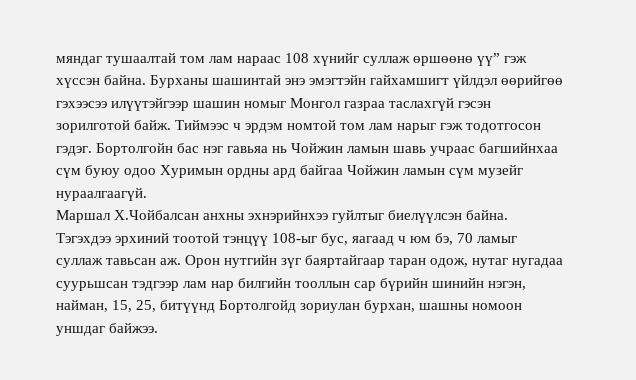мяндаг тушаалтай том лам нараас 108 хүнийг суллаж өршөөнө үү” гэж хүссэн байна. Бурханы шашинтай энэ эмэгтэйн гайхамшигт үйлдэл өөрийгөө гэхээсээ илүүтэйгээр шашин номыг Монгол газраа таслахгүй гэсэн зорилготой байж. Тиймээс ч эрдэм номтой том лам нарыг гэж тодотгосон гэдэг. Бортолгойн бас нэг гавьяа нь Чойжин ламын шавь учраас багшийнхаа сүм буюу одоо Хуримын ордны ард байгаа Чойжин ламын сүм музейг нураалгаагүй.
Маршал Х.Чойбалсан анхны эхнэрийнхээ гуйлтыг биелүүлсэн байна. Тэгэхдээ эрхиний тоотой тэнцүү 108-ыг бус, яагаад ч юм бэ, 70 ламыг суллаж тавьсан аж. Орон нутгийн зүг баяртайгаар таран одож, нутаг нугадаа суурьшсан тэдгээр лам нар билгийн тооллын сар бүрийн шинийн нэгэн, найман, 15, 25, битүүнд Бортолгойд зориулан бурхан, шашны номоон уншдаг байжээ.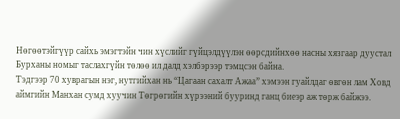Нөгөөтэйгүүр сайхь эмэгтэйн чин хүслийг гүйцэлдүүлэн өөрсдийнхөө насны хязгаар дуустал Бурханы номыг таслахгүйн төлөө ил далд хэлбэрээр тэмцсэн байна.
Тэдгээр 70 хуврагын нэг, нутгийхан нь “Цагаан сахалт Ажаа” хэмээн гуайлдаг өвгөн лам Ховд аймгийн Манхан сумд хуучин Төгрөгийн хүрээний бууринд ганц биеэр аж төрж байжээ.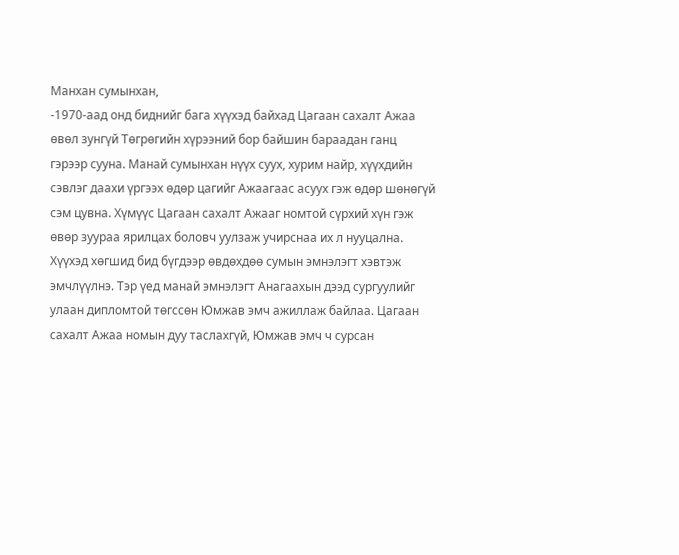Манхан сумынхан,
-1970-аад онд биднийг бага хүүхэд байхад Цагаан сахалт Ажаа өвөл зунгүй Төгрөгийн хүрээний бор байшин бараадан ганц гэрээр сууна. Манай сумынхан нүүх суух, хурим найр, хүүхдийн сэвлэг даахи үргээх өдөр цагийг Ажаагаас асуух гэж өдөр шөнөгүй сэм цувна. Хүмүүс Цагаан сахалт Ажааг номтой сүрхий хүн гэж өвөр зуураа ярилцах боловч уулзаж учирснаа их л нууцална. Хүүхэд хөгшид бид бүгдээр өвдөхдөө сумын эмнэлэгт хэвтэж эмчлүүлнэ. Тэр үед манай эмнэлэгт Анагаахын дээд сургуулийг улаан дипломтой төгссөн Юмжав эмч ажиллаж байлаа. Цагаан сахалт Ажаа номын дуу таслахгүй, Юмжав эмч ч сурсан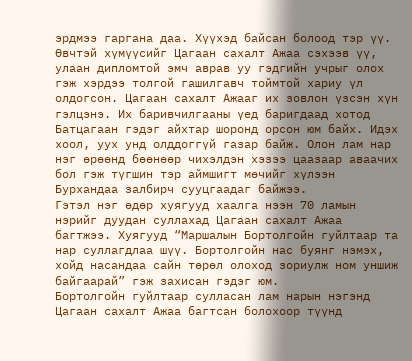эрдмээ гаргана даа. Хүүхэд байсан болоод тэр үү. Өвчтэй хүмүүсийг Цагаан сахалт Ажаа сэхээв үү, улаан дипломтой эмч аврав уу гэдгийн учрыг олох гэж хэрдээ толгой гашилгавч тоймтой хариу үл олдогсон. Цагаан сахалт Ажааг их зовлон үзсэн хүн гэлцэнэ. Их баривчилгааны үед баригдаад хотод Батцагаан гэдэг айхтар шоронд орсон юм байх. Идэх хоол, уух унд олддоггүй газар байж. Олон лам нар нэг өрөөнд бөөнөөр чихэлдэн хэзээ цаазаар аваачих бол гэж түгшин тэр аймшигт мөчийг хүлээн Бурхандаа залбирч сууцгаадаг байжээ.
Гэтэл нэг өдөр хуягууд хаалга нээн 70 ламын нэрийг дуудан суллахад Цагаан сахалт Ажаа багтжээ. Хуягууд “Маршалын Бортолгойн гуйлтаар та нар суллагдлаа шүү. Бортолгойн нас буянг нэмэх, хойд насандаа сайн төрөл олоход зориулж ном уншиж байгаарай” гэж захисан гэдэг юм.
Бортолгойн гуйлтаар сулласан лам нарын нэгэнд Цагаан сахалт Ажаа багтсан болохоор түүнд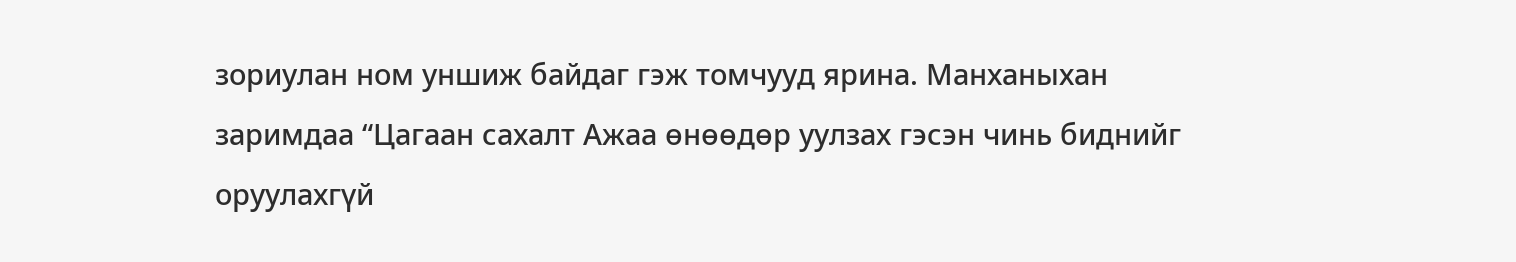зориулан ном уншиж байдаг гэж томчууд ярина. Манханыхан заримдаа “Цагаан сахалт Ажаа өнөөдөр уулзах гэсэн чинь биднийг оруулахгүй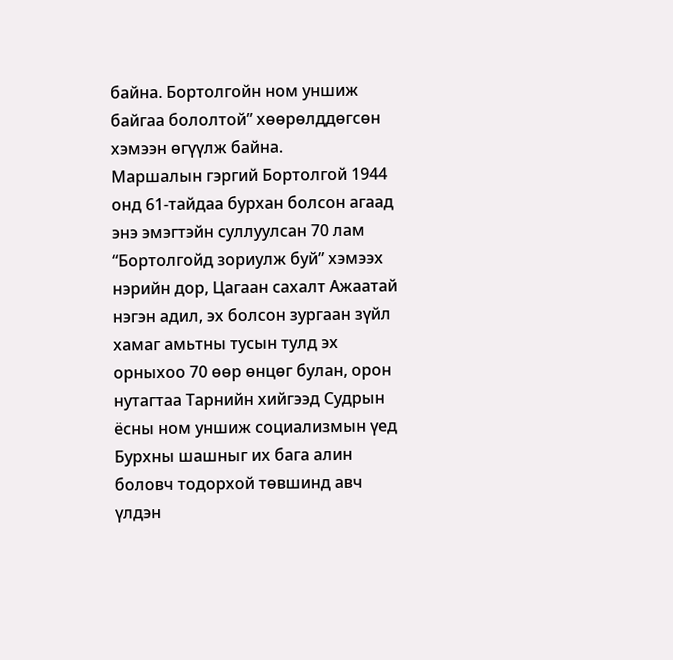байна. Бортолгойн ном уншиж байгаа бололтой” хөөрөлддөгсөн хэмээн өгүүлж байна.
Маршалын гэргий Бортолгой 1944 онд 61-тайдаа бурхан болсон агаад энэ эмэгтэйн суллуулсан 70 лам “Бортолгойд зориулж буй” хэмээх нэрийн дор, Цагаан сахалт Ажаатай нэгэн адил, эх болсон зургаан зүйл хамаг амьтны тусын тулд эх орныхоо 70 өөр өнцөг булан, орон нутагтаа Тарнийн хийгээд Судрын ёсны ном уншиж социализмын үед Бурхны шашныг их бага алин боловч тодорхой төвшинд авч үлдэн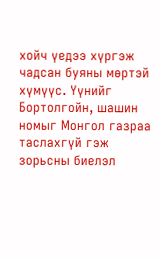хойч үедээ хүргэж чадсан буяны мөртэй хүмүүс. Үүнийг Бортолгойн, шашин номыг Монгол газраа таслахгүй гэж зорьсны биелэл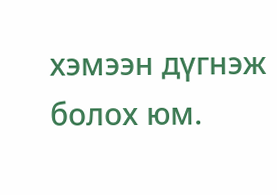хэмээн дүгнэж болох юм.